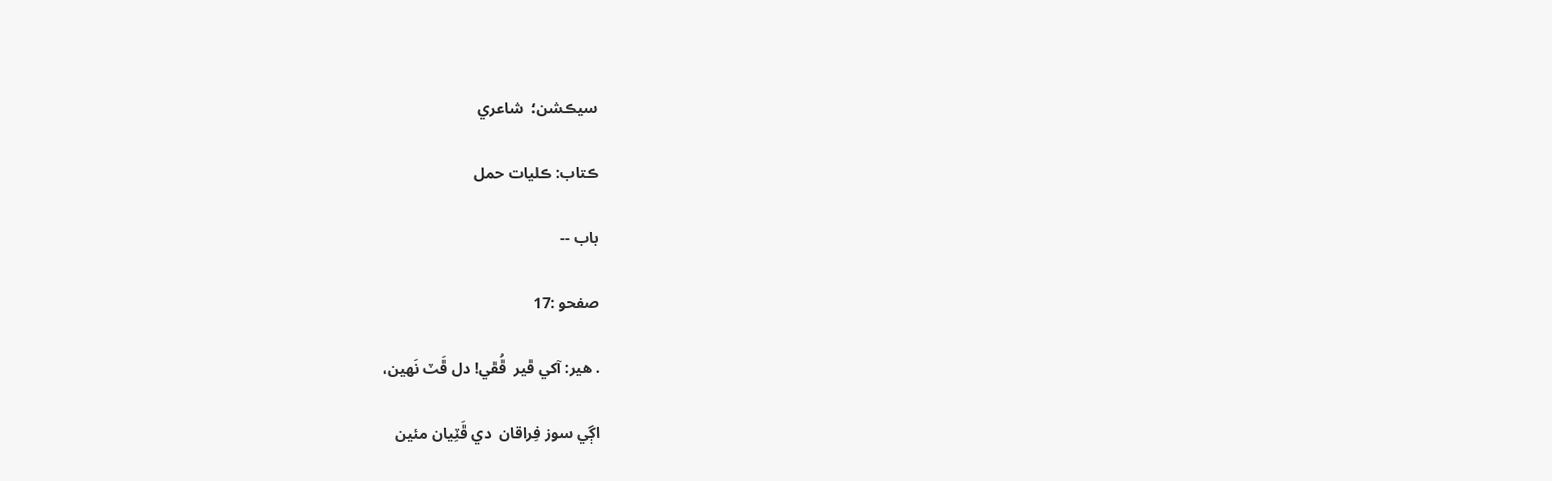سيڪشن؛  شاعري

ڪتاب: ڪليات حمل

باب --

صفحو :17

. هير: آکي ڦير  ڦُڦي! دل ڦَٽ نَهين،

اڳي سوز فِراقان  دي ڦَٽِيان مئين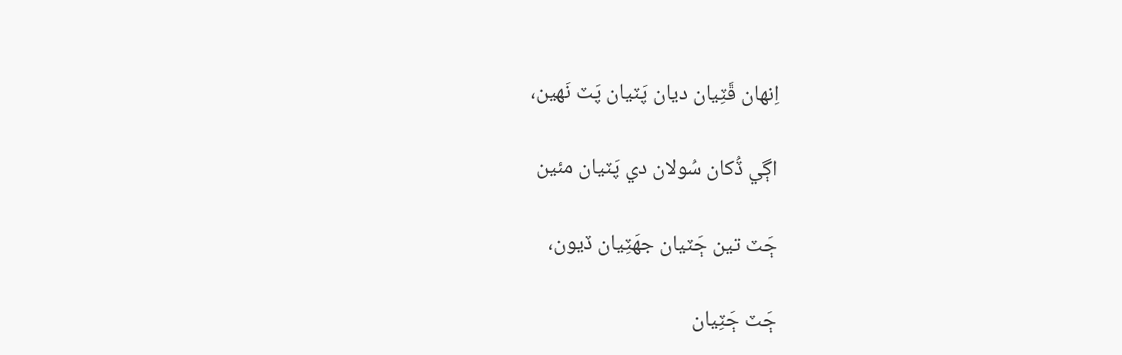اِنهان ڦَٽِيان ديان پَٽيان پَٽ نَهين،

اڳي ڏُکان سُولان دي پَٽيان مئين

ڄَٽ تين ڄَٽيان جهَٽِيان ڏيون،

ڄَٽ ڄَٽِيان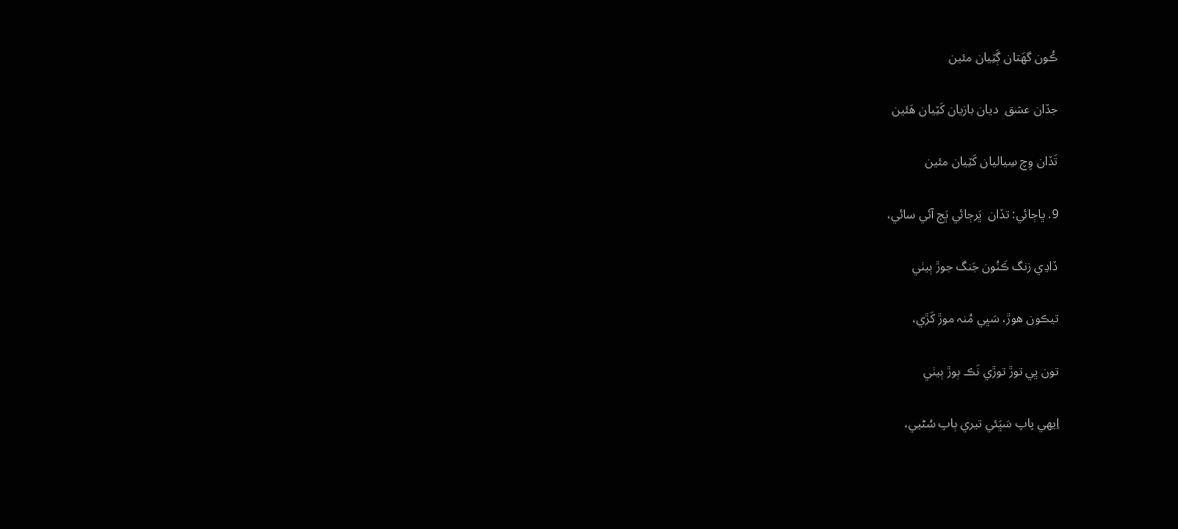ڪُون گهَتان ڳَٽِيان مئين

جڏان عشق  ديان بازيان کَٽِيان هَئين

تَڏان وِچ سِياليان کَٽِيان مئين

9. ڀاڄائي: تڏان  ڀَرڄائي ڀَڄ آئي سائي،

ڏاڍي زنگ ڪَنُون جَنگ جوڙ ٻيٺي

تيڪون هوڙ، سَڀي مُنہ موڙ کَڙي،

تون ڀي توڙ توڙي نَڪ ٻوڙ ٻيٺي

اِيهي پاپ سَڀَئي تيري ٻاپ سُڻيي،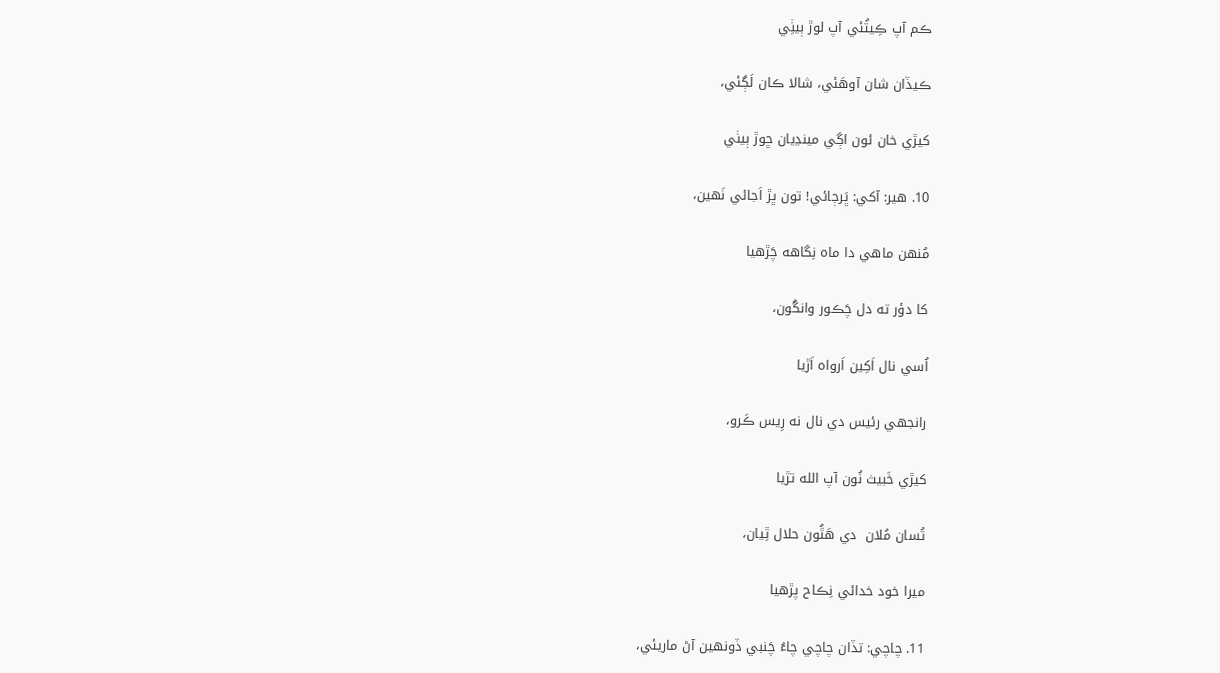ڪم آپ ڪِيتُئي آپ لوڙ ٻيٺِي

ڪيڏان شان آوهَئي، شالا ڪان لَڳئي،

کيڙي خان ئون اڳي مينڍيان ڇوڙ ٻيٺي

10. هير: آکي: ڀَرڄائي! تون ڀڙ اَجائي نَهين،

مُنهن ماهي دا ماه نِگاهه چَڙهيا

کا دؤر ته دل چَڪور وانگُون،

اُسي نال اَکِين اَرواه اَڙيا

رانجهي رئيس دي نال نه رِيس ڪَرو،

کيڙي خَبيث نُون آپ الله تڙيا

تُسان مُلان  دي هَٿُون حلال ٿِيان،

ميرا خود خدائي نِڪاح پڙهيا

11. چاچي: تڏان چاچي چاءُ چَنبي ڏونهين آڻ ماريئي،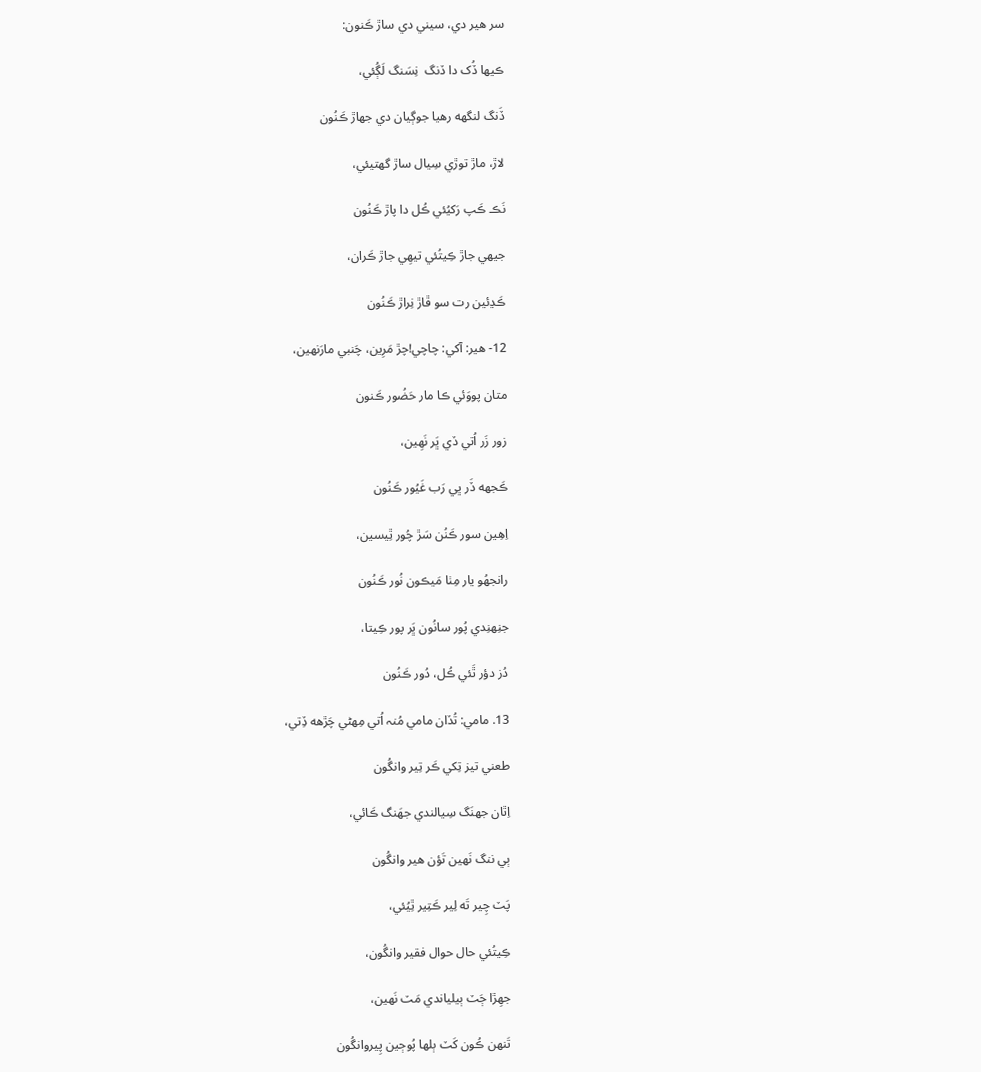سر هير دي، سيني دي ساڙ ڪَنون:

ڪيها ڏُک دا ڏنگ  نِسَنگ لَڳُئي،

ڏَنگ لنگهه رهيا جوڳيان دي جهاڙ ڪَنُون

لاڙ، ماڙ توڙي سِيال ساڙ گهتيئي،

نَڪ ڪَپ رَکيُئي ڪُل دا پاڙ ڪَنُون

جيهي جاڙ ڪِيتُئي تيهِي جاڙ ڪَران،

ڪَڍئين رت سو ڦاڙ نِراڙ ڪَنُون

12- هير: آکي: چاچي!چڙ مَرِين، چَنبي مارَنهين،

متان پووَئي ڪا مار حَضُور ڪَنون

زور زَر اُتي ڏي ڀَر نَهِين،

ڪَجهه ڏَر ڀي رَب غَيُور ڪَنُون

اِهِين سور ڪَنُن سَڙ چُور ٿِيسين،

رانجهُو يار مِٺا مَيڪون نُور ڪَنُون

جنِهنِدي پُور سانُون ڀَر پور ڪِيتا،

دُز دؤر ٿَئي ڪُل، دُور ڪَنُون

13. مامي: تُڏان مامي مُنہ اُتي مِهڻي چَڙهه ڏِتي،

طعني تيز تِکي ڪَر تِير وانگُون

اِٿان جهنَگ سِيالندي جهَنگ ڪَائي،

ٻي ننگ نَهين تَؤن هير وانگُون

پَٽ چِير تَه لِير ڪَتِير ٿِيُئي،

ڪِيتُئي حال حوال فقير وانگُون،

جهِڙا ڄَٽ ٻيلياندي مَٽ نَهين،

تَنهن ڪُون کَٽ ٻلها پُوڄين پِيروانگُون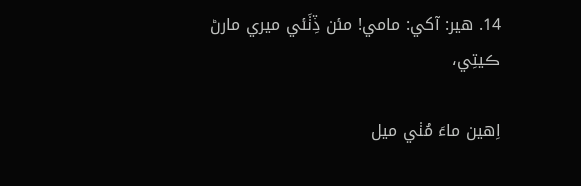14. هير: آکي: مامي! مئن ڏِٺَئي ميري مارڻ ڪيتِي،

اِهين ماءَ مُٺي ميل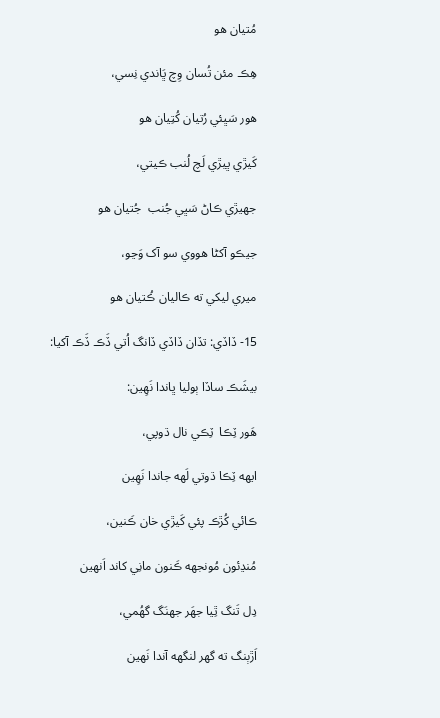مُتيان هو

هِڪ مئن تُسان وِچ ڀَاندي نِسي،

هور سَڀئي رُتيان کُتِيان هو

کَيڙي ڀيڙي لَچ لُنب ڪيتي،

جهيڙي ڪاڻ سَڀي جُنب  جُتيان هو

جيڪو آکڻا هووي سو آک وَڃو،

ميري ليکي ته ڪاليان ڪُتيان هو

15- ڏاڏي: تڏان ڏاڏي ڏانگ اُتي ڏَڪ ڏَڪ آکيا:

بيشَڪ ساڏا ٻوليا ڀاندا نَهِين:

هَور ٽِڪا  ٽِڪي نال ڌوپي،

ايهه ٽِڪا ڌوتي لَهه جاندا نَهِين

ڪائي کُڙڪ پئي کَيڙي خان ڪَنين،

مُنڍئون مُونجهه ڪَنون مانِي کاند اَنهين

دِل تَنگ ٿِيا جهَر جهنَگ گهُمي،

اَڙٻنگ ته گهر لنگهه آندا نَهين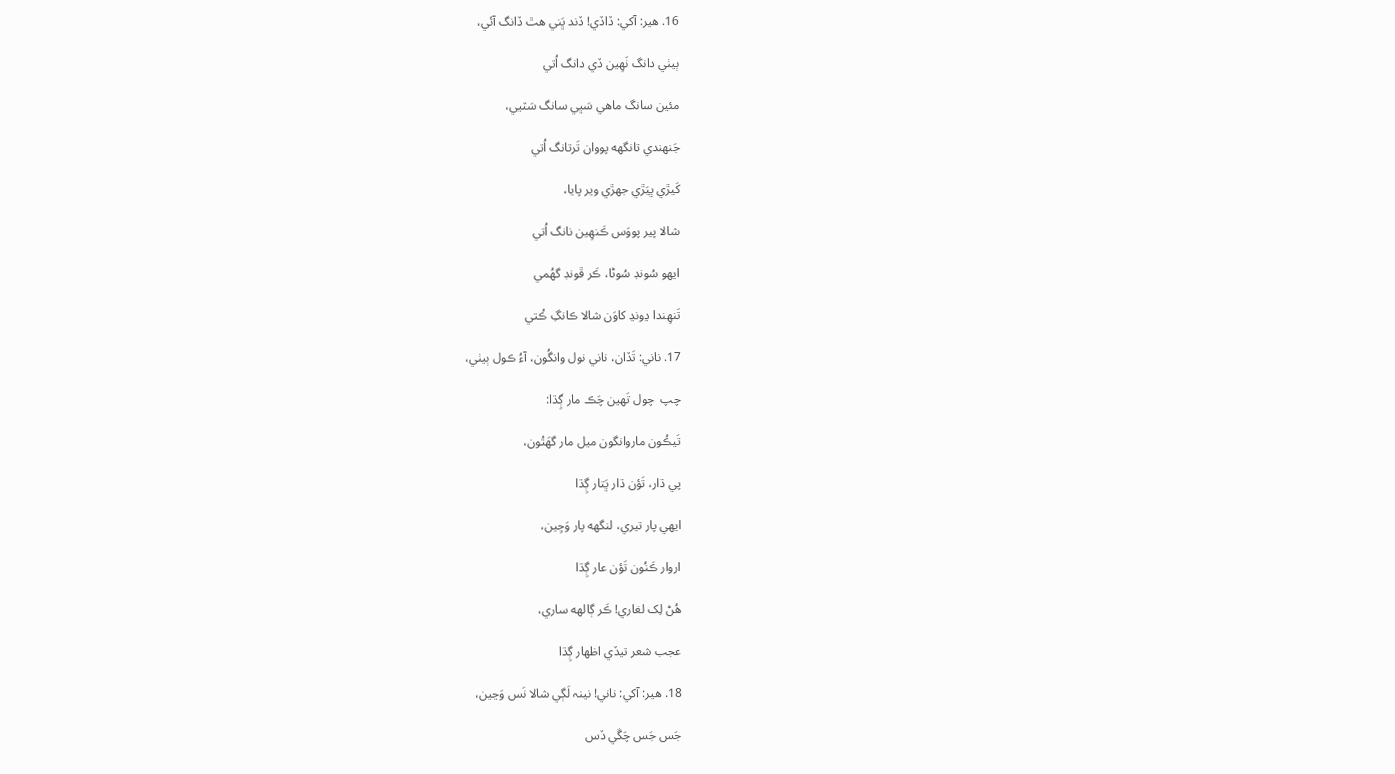16. هير: آکي: ڏاڏي! ڏند ڀَني هٿ ڏانگ آئي،

ٻيٺي دانگ نَهِين ڏي دانگ اُتي

مئين سانگ ماهي سَڀي سانگ سَٽيي،

جَنهندي تانگهه پووان تَرتانگ اُتي

کَيڙي ڀيَڙي جهڙي وير پايا،

شالا پير پووَس ڪَنهِين نانگ اُتي

ايهو سُونڊ سُوڻا، ڪَر ڦونڊ گهُمي

تَنهِندا ڍونڍ کاوَن شالا ڪانگِ ڪُتي

17. ناني: تَڏان، ناني نول وانگُون، آءُ ڪول ٻيٺي،

چپ  چول تَهين چَڪ مار ڳِڌا:

تَيڪُون ماروانگون ميل مار گهَتُون،

پي ڌار، تَؤن ڌار ڀَتار ڳِڌا

ايهي پار تيري، لنگهه پار وَڃِين،

اروار ڪَنُون تَؤن عار ڳِڌا

هُڻ لِک لغاري! ڪَر ڳالهه ساري،

عجب شعر تيڏي اظهار ڳِڌا

18. هير: آکي: ناني! نينہ لَڳي شالا نَس وَڃين،

جَس جَس چَڱي ڏس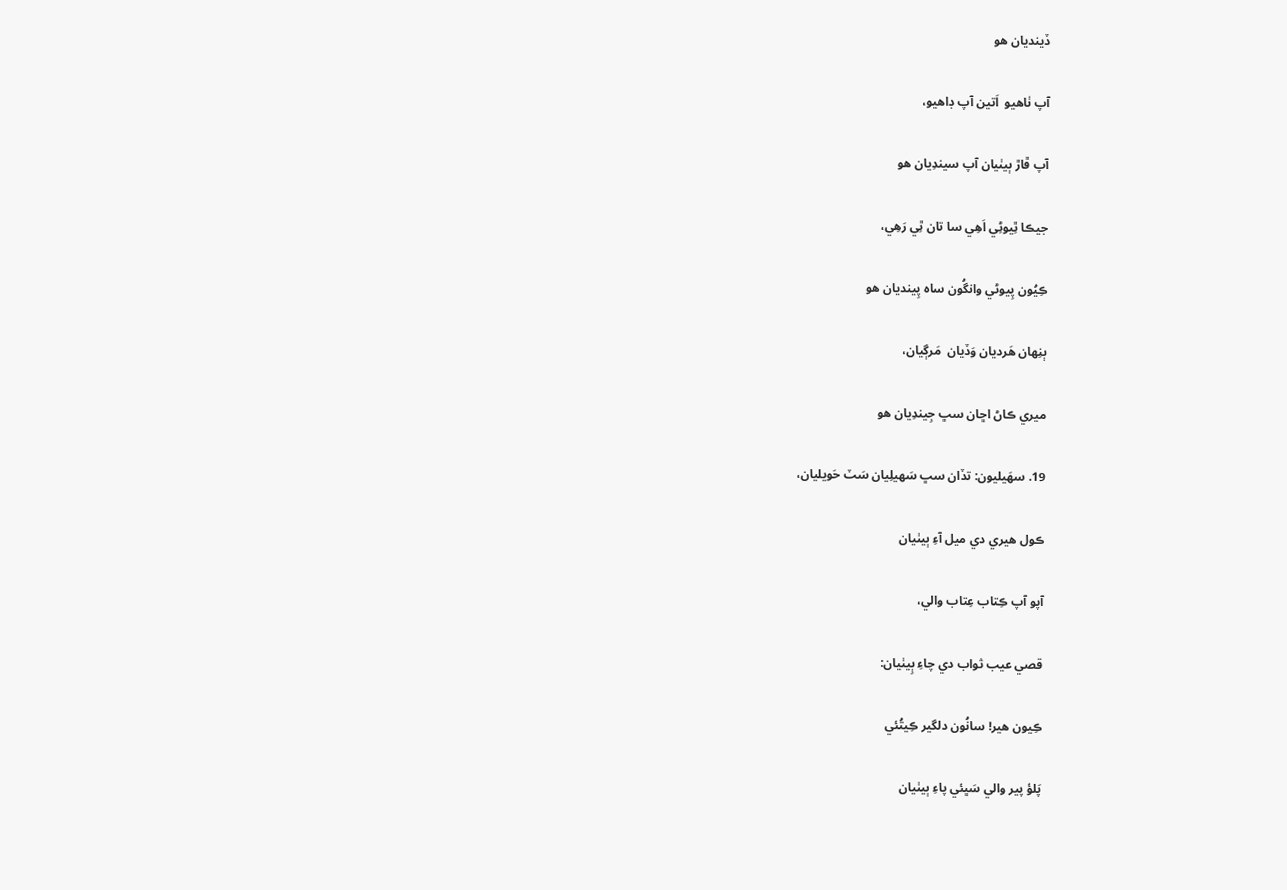ڏينديان هو

آپ ٺاهيو  اَتين آپ ڊاهيو،

آپ ڦاڙ ٻيٺيان آپ سيندِيان هو

جيڪا ٿِيوڻِي اَهِي سا تان ٿِي رَهِي،

ڪِيُون پِيوڻي وانگُون ساه پِينديان هو

ٻنِهان هَرديان وَڏيان  مَرڳيان،

ميري ڪاڻ اڇان سڀ جِيندِيان هو

19. سهَيليون: تڏان سڀ سَهيلِيان سَٽ حَويليان،

ڪول هيري دي ميل آءِ ٻيٺيان

آپو آپ ڪِتاب عِتاب والي،

قصي عيب ثواب دي چاءِ ٻِيٺيان:

ڪِيون هير! سانُون دلگير ڪِيتُئي

پَلؤ پير والي سَڀئي پاءِ ٻيٺيان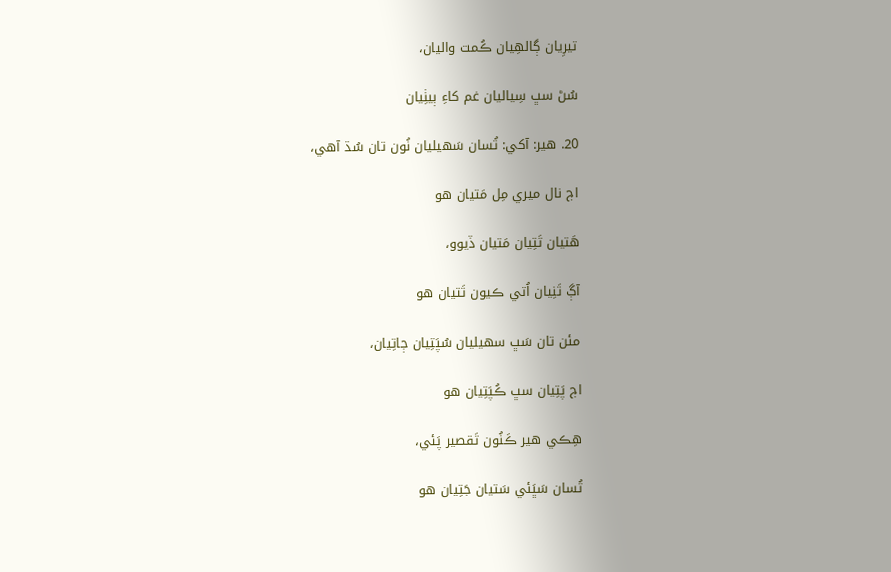تيرِيان ڳالهِيان ڪُمت واليان،

سُڻ سڀ سِياليان غم کاءِ ٻيٺِيان

20. هير: آکي: تُسان سَهيليان نُون تان سُڌ آهي،

اڄ نال ميري مِل مَتيان هو

هَتيان تَتِيان مَتيان ڏيوو،

آڳ تَنِيان اُتي ڪيون تَتيان هو

مئن تان سَڀ سهيليان سُپَتِيان ڄاتِيان،

اڄ پَتِيان سڀ ڪُپَتِيان هو

هِڪي هير ڪَنُون تَقصير پَئي،

تُسان سَڀَئي سَتيان جَتِيان هو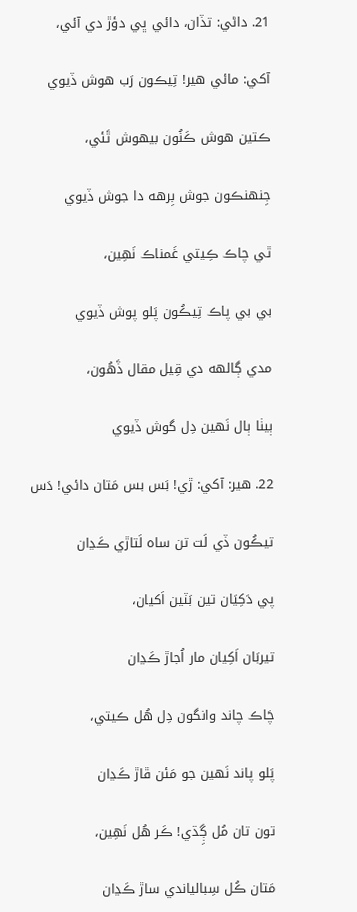21. داڻي: تڏان، دائي ڀي دؤڙ دي آئي،

آکي: مائي هير! تِيڪون رَب هوش ڏيوي

ڪتين هوش ڪَنُون بيهوش ٿَئي،

جِنهنڪون جوش بِرهه دا جوش ڏيوي

ٿي چاڪ ڪِيتي غَمناڪ نَهِين،

بي بي پاڪ تِيڪُون پَلو پوش ڏيوي

مدي ڳالهه دي قِيل مقال ڏَهُون،

ٻيٺا ٻال نَهين دِل گوش ڏيوي

22. هير: آکي: ڙي! بَس بس مَتان دائي! دَس

تيڪُون ڏي لَت تن ساه لَتاڙي ڪَڍان

پي دَکِيَان تين بَٽين اَکيان،

تيربَان اَکِيان مار اُجاڙ ڪَڍان

چَاڪ چاند وانگون دِل هُل ڪيتي،

پَلو پاند نَهين جو مَئن ڦاڙ ڪَڍان

تون تان مُل ڳِڌي! ڪَر هُل نَهِين،

مَتان ڪُل سِبالياندي ساڙ ڪَڍان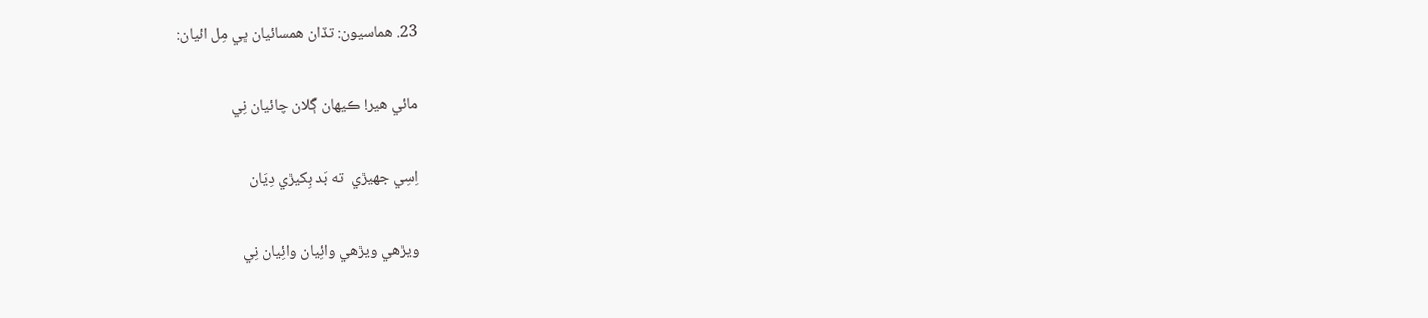23. هماسيون: تڏان همسائيان ڀي مِل ائيان:

مائي هير! ڪيهان ڳَلان چائيان نِي

اِسِي جهيڙي  ته بَد بِکيڙي دِيَان

ويڙهي ويڙهي وائِيان وائِيان نِي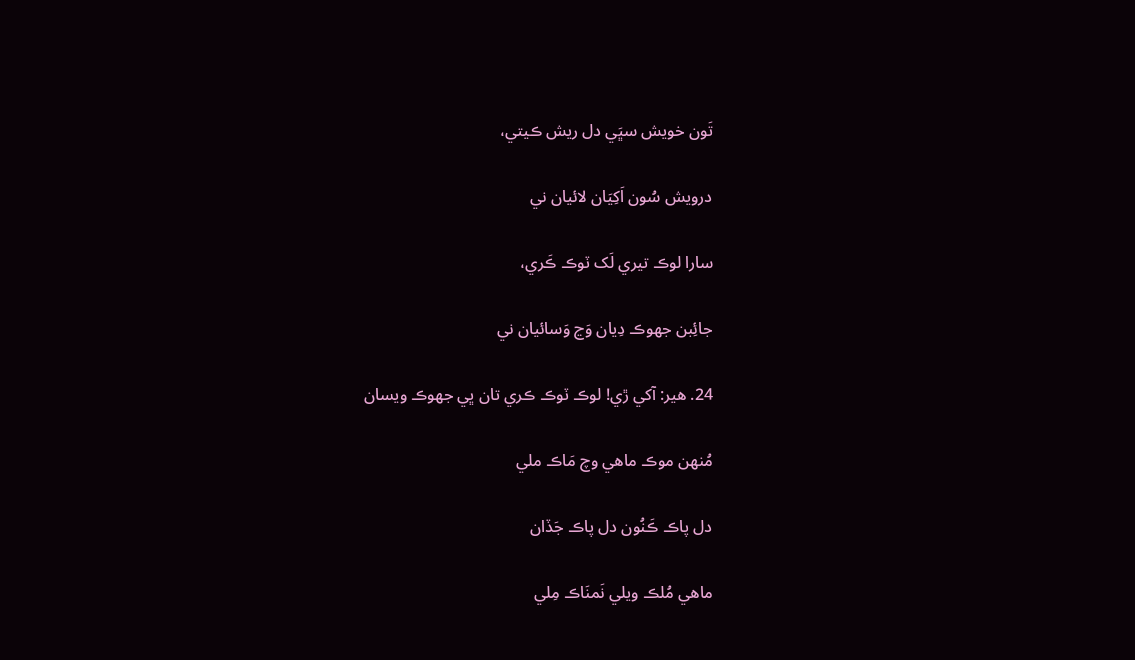تَون خويش سڀَي دل ريش ڪيتي،

درويش سُون اَکِيَان لائيان ني

سارا لوڪ تيري لَک ٽوڪ ڪَري،

جائِبن جهوڪ دِيان وَڃ وَسائيان ني

24. هير: آکي ڙي! لوڪ ٽوڪ ڪري تان ڀي جهوڪ ويسان

مُنهن موڪ ماهي وچ مَاڪ ملي

دل پاڪ ڪَنُون دل پاڪ جَڏان

ماهي مُلڪ ويلي نَمنَاڪ مِلي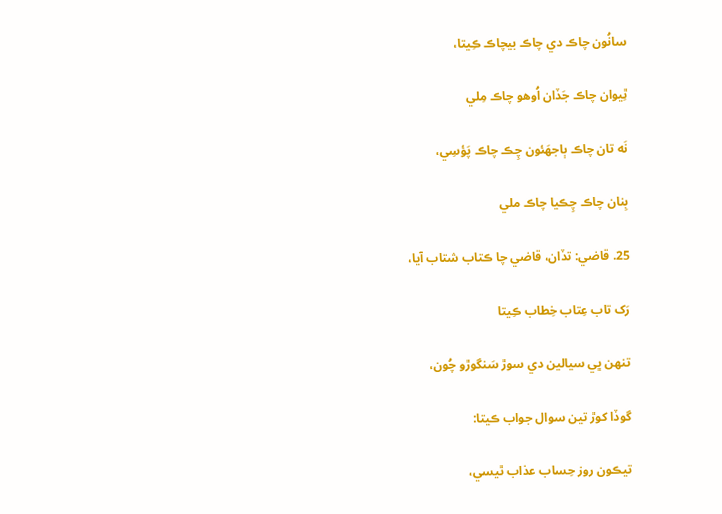سانُون چاڪ دي چاڪ بيچاڪ ڪِيتا،

ٿِيوان چاڪ جَڏان اُوهو چاڪ مِلي

نَه تان چاڪ ٻاجهَئون چِڪ چاڪ پَؤسِي،

بِنان چاڪ چِڪيا چاڪ ملي

25. قاضي: تڏان، قاضي چا ڪتاب شتاب آيا،

رَک تاب عِتاب خِطاب ڪِيتا

تنهن ڀي سيالين دي سوڙ سَنگوڙو چُون،

گوڏا کوڙ تين سوال جواب ڪيتا:

تيڪون روز حِساب عذاب ٿيسي،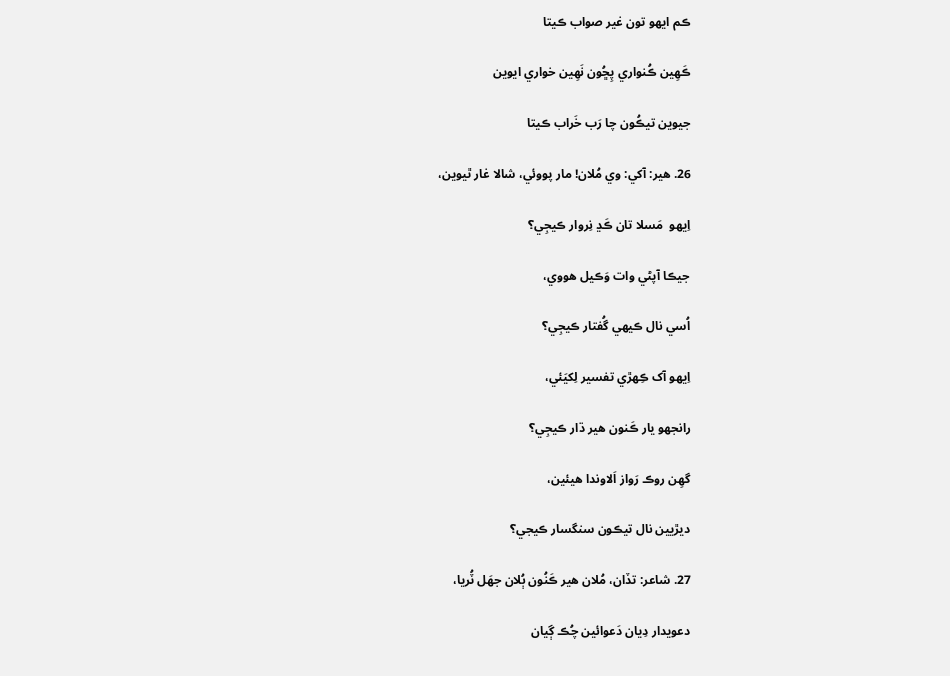ڪم ايهو تون غير صواب ڪيتا

ڪَهِين ڪُنواري پِڇُون نَهِين خواري ايوين

جيوين تيڪُون چا رَب خَراب ڪيتا

26. هير: آکي: وي مُلان! مار پووئي، شالا غار ٿيوين،

اِيهو  مَسلا تان ڪَڍ نِروار ڪيجِي؟

جيڪا آپڻي وات وَڪيل هووي،

اُسي نال ڪيهي گُفتار ڪيجِي؟

اِيهو آک ڪِهڙي تفسير لِکيَئي،

رانجهو يار ڪَنون هير ڌار ڪيجِي؟

گهِن روڪ رَواز اَلاوندا هيئين،

ديڙيين نال تيڪون سنگسار ڪيجي؟

27. شاعر: تڏان، مُلان هير ڪَنُون ٻُلان جهَل ٽُريا،

دعويدار دِيان دَعوائين چُڪ ڳيان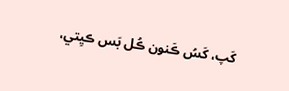کَپ، کَسُ ڪَنون ڪُل بَس ڪيِتي،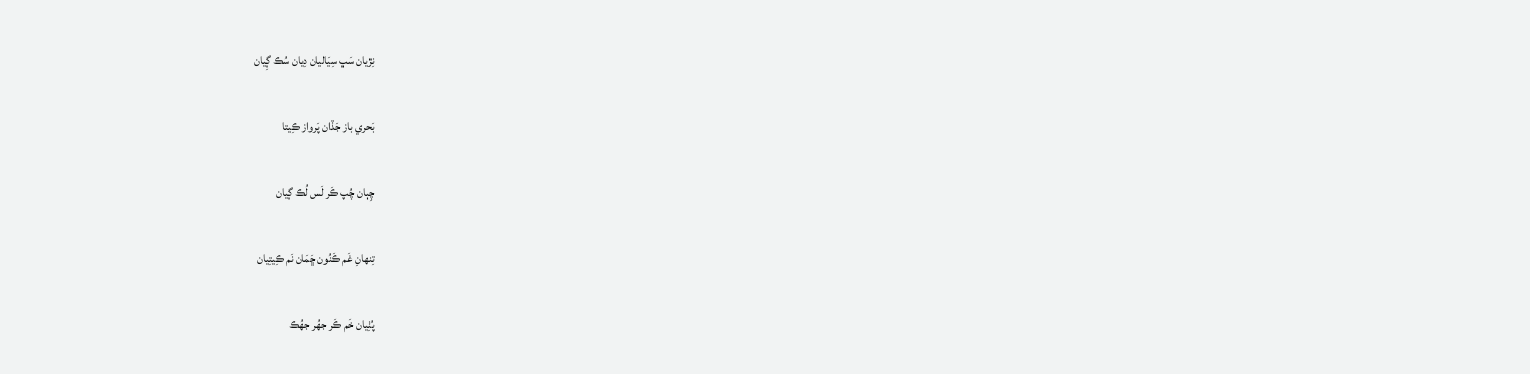نِڙيان سَڀ سِيَاليان دِيان سُڪ ڳِيان

بَحري باز جَڏان پَرواز ڪِيتا

چِٻان چُپ ڪَر لَس لُڪ ڳيان

تِنهانِ غَم ڪَنُون ڇَمَان نَم ڪِيتِيان

پُٺِيان خَم ڪَر جهُر جهُڪ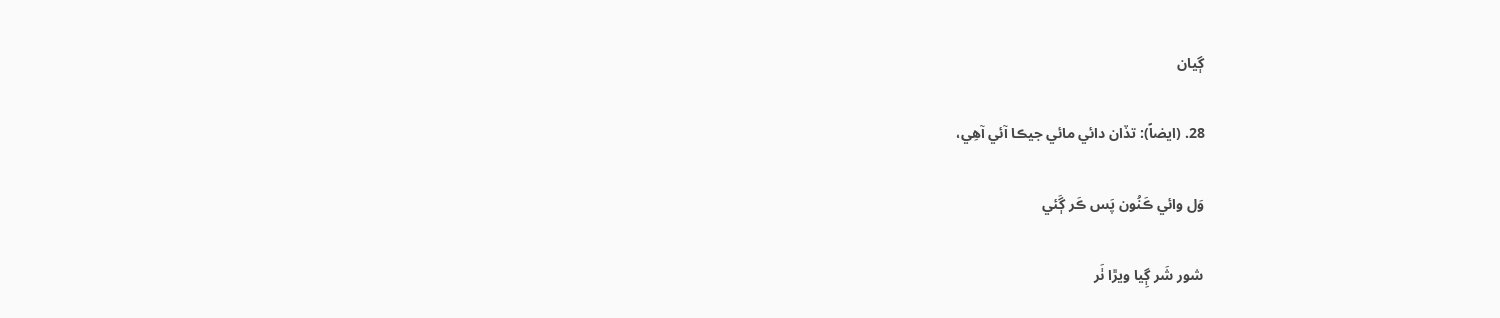ڳيان

28. (ايضاً): تڏان دائي مائي جيڪا آئي آهِي،

وَل وائي ڪَنُون پَس ڪَر ڳَئي

شور شَر ڳِيا ويڙا ٺَر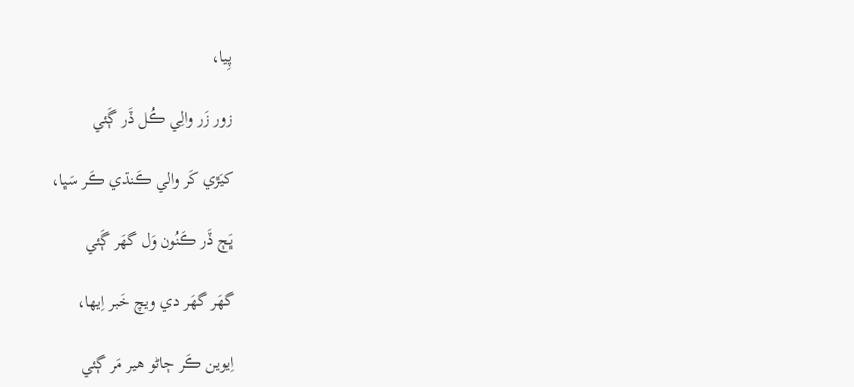پِيا،

زور زَر والِي ڪُل ڏَر ڳَئي

کيَڙي کَر والي ڪَنڌي ڪَر سَڀا،

ڀَڄ ڏَر ڪَنُون وَل گهَر ڳَئي

گهَر گهَر دي ويچ خَبر اِيها،

اِيوين ڪَر ڄاڻو هير مَر ڳئي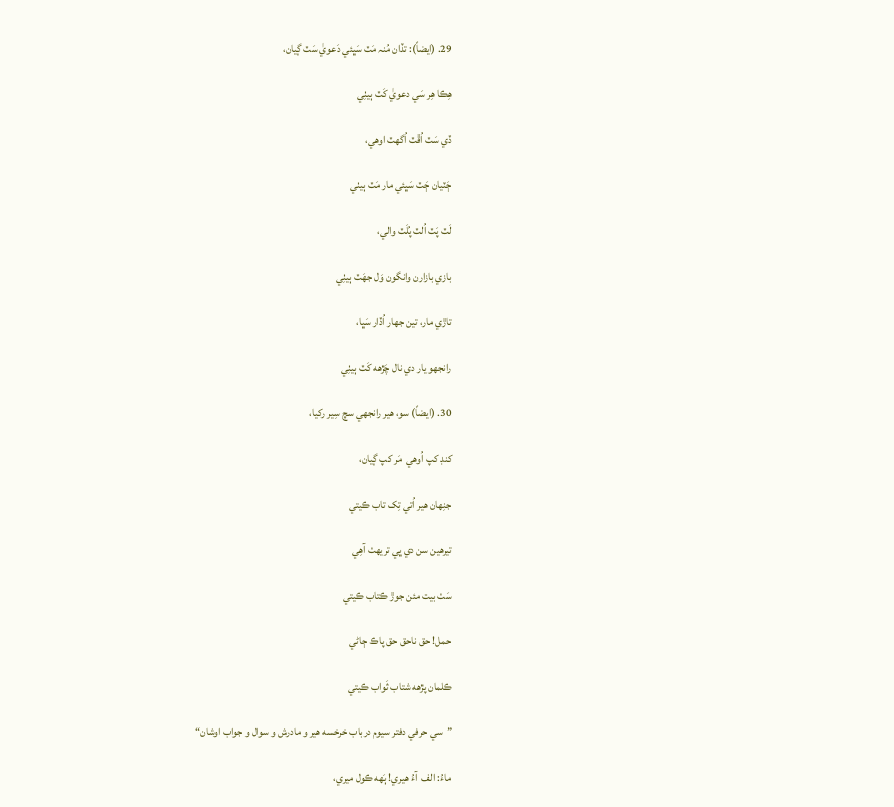29. (ايضاً): تڏان مُنہ مَٽ سَڀئي دَعويٰ سَٽ ڳيان،

هِڪا هِر سَي دعويٰ کَٽ ٻيٺِي

ڏي سَٽ اُڦٽ اُگهٽ اوهي،

ڄَٽيان ڄَٽ سَڀئي مار مَٽ ٻيٺي

لَٽ پَٽ اُلٽ پُلَٽ والي،

بازي بازارن وانگون وَل جهَٽ ٻيٺِي

تاڙي مار، تين جهار اُڏار سَڀا،

رانجهو يار دي نال چَڙهه کَٽ ٻيٺِي

30. (ايضاً) سو، هير رانجهي سچ سِير رکيا،

کنڊ کپ اُوهي  مَر کپ ڳيان،

جنِهان هير اُتي تِک تاب ڪيتي

تيرهين سن دي ڀي تريهٺ آهِي

سَٺ بيت مئن جوڙ ڪتاب ڪيتي

حمل! حق ناحق حق پاڪ ڄاڻي

ڪلمان پڙهه شتاب ثَواب ڪيتي

”سي حرفي دفتر سيوم درباب خرخسه هير و مادرش و سوال و جواب اوشان“

ماءُ: الف  آءُ هيري! ٻَهه ڪول ميري،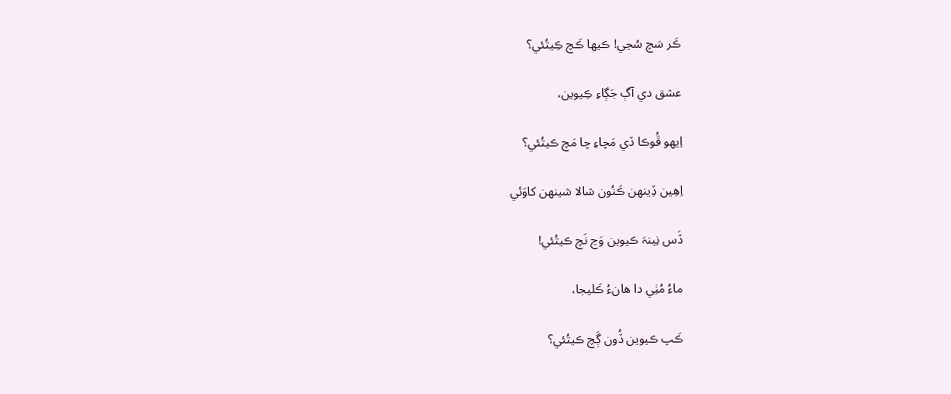ڪَر سَچ سُڃي! ڪيها ڪَچ ڪِيتُئي؟

عشق دي آڳ جَڳاءِ ڪِيوين،

اِيهو ڦُوڪا ڏي مَچاءِ چا مَچ ڪيتُئي؟

اِهِين ڏِينهن ڪَنُون شالا شينهن کاوَئي

ڏَس نِينہَ ڪيوين وَڃ نَچ ڪيتُئي!

ماءُ مُٺِي دا هانءُ ڪَليجا،

ڪَپ ڪيوين ڏُون ڳَچ ڪيتُئي؟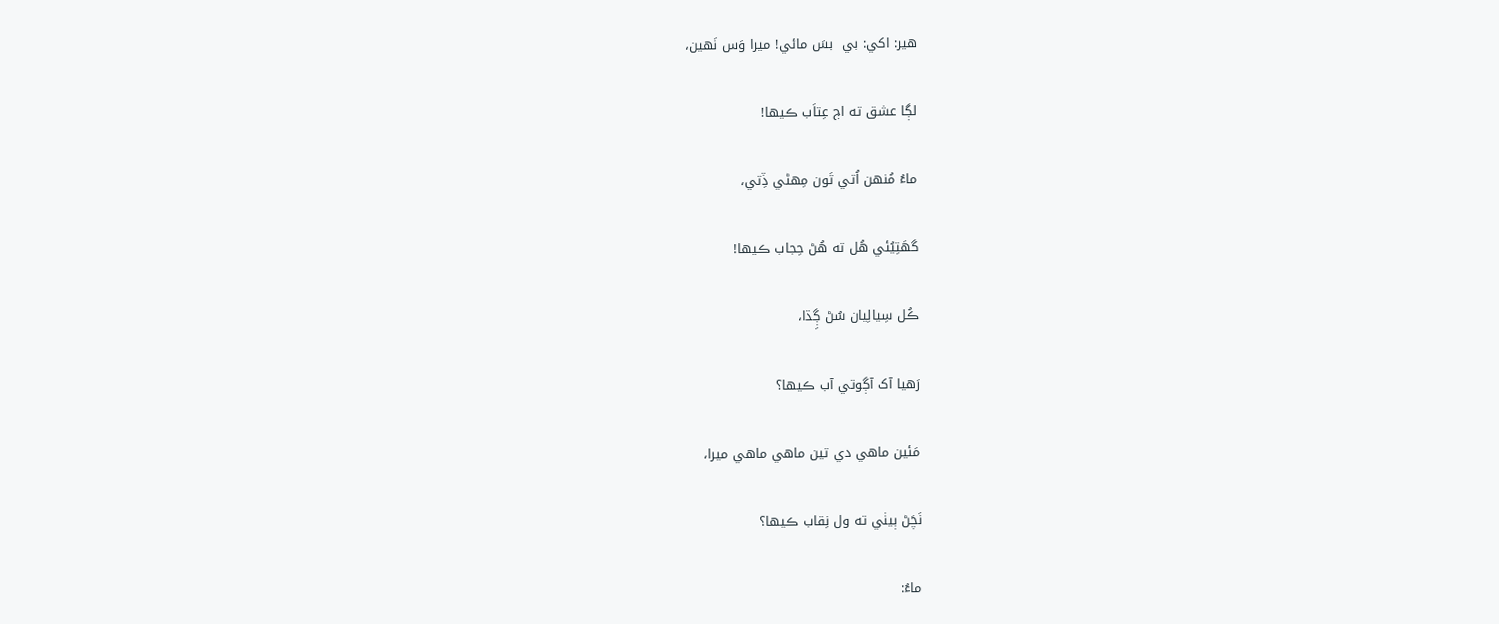هير: اکي: بي  بسَ مائي! ميرا وَس نَهين،

لڳا عشق ته اڄ عِتاَب ڪيها!

ماءُ مُنهن اُتي تَون مِهڻي ڏِتي،

گهَتِيُئي هُل ته هُڻ حِجاب ڪيها!

ڪُل سِيالِيان سُڻ ڳِڌا،

رَهيا آک آڳوتي آب ڪيها؟

مَئين ماهي دي تين ماهي ماهي ميرا،

نَچَڻ ٻيٺي ته ول نِقاب ڪيها؟

ماءُ: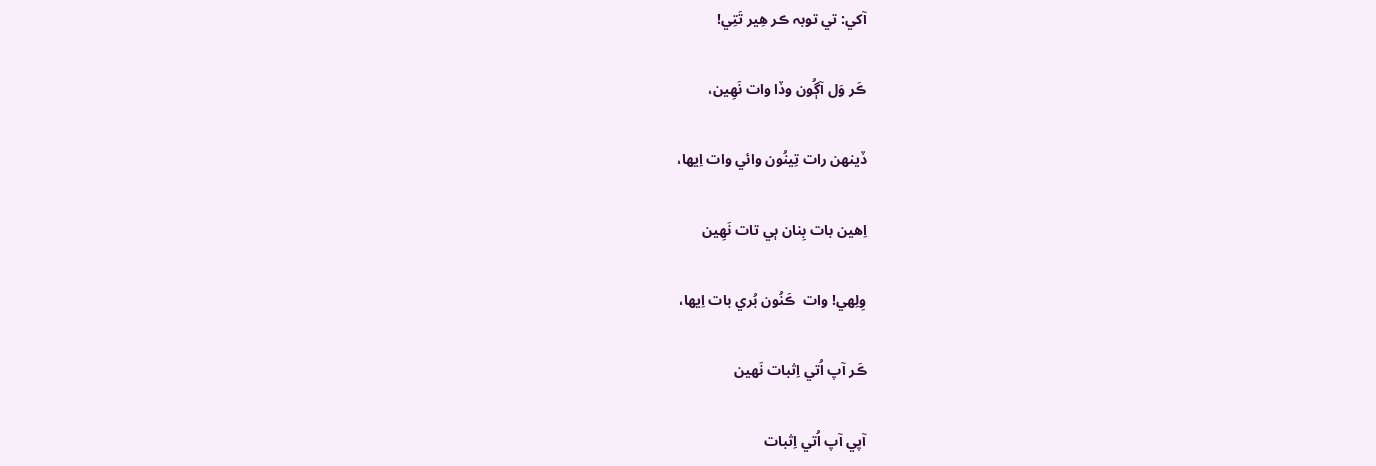آکي: تي توبہ ڪر هِير تَتِي!

ڪَر وَل آڳُون وڏا وات نَهِين،

ڏينهن رات تِينُون وائي وات اِيها،

اِهين بات بِنان ٻي تات نَهِين

وِلِهي! وات  ڪَنُون بُري بات اِيها،

ڪَر آپ اُتي اِثبات نَهين

آپي آپ اُتي اِثبات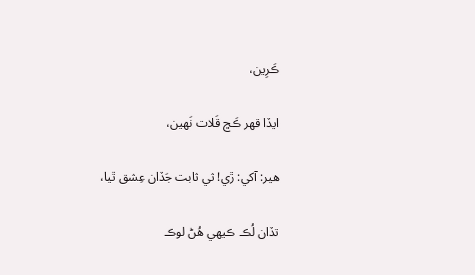ڪَرِين،

ايڏا قهر ڪَڇ قَلات نَهين،

هير: آکي: ڙي! ثي ثابت جَڏان عِشق ٿيا،

تڏان لُڪ ڪيهي هُڻ لوڪ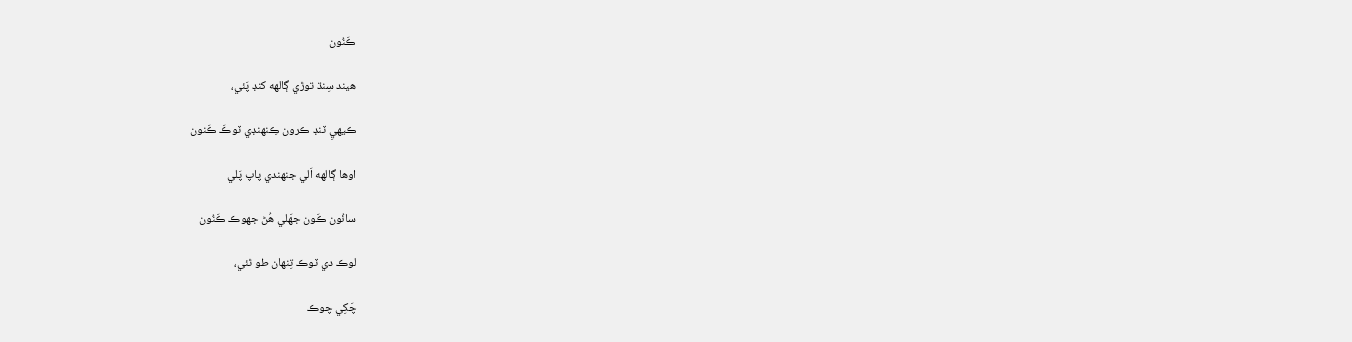ڪَنُون

هيند سِنڌ توڙي ڳالهه کنڊ پَئي،

ڪيهيِ ٽنڊ ڪرون ڪِنهنڊي ٽوڪَ ڪَنون

اوها ڳالهه اَلي جنهندي پاپ پَلي

سانُون ڪَون جهَلي هُڻ جهوڪ ڪَنُون

لوڪ دي ٽوڪ تِنهان طو ٿئي،

چَکِي چوڪ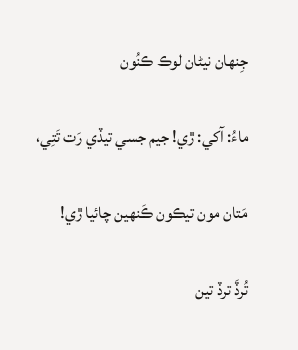جِنهان نيڻان لوڪ ڪنُون

ماءُ: آکي: ڙي! جيم جسي تيڏي رَت تَتِي،

مَتان مون تيڪون ڪَنهين چائيا ڙي!

تُرڏَ ترڏ تين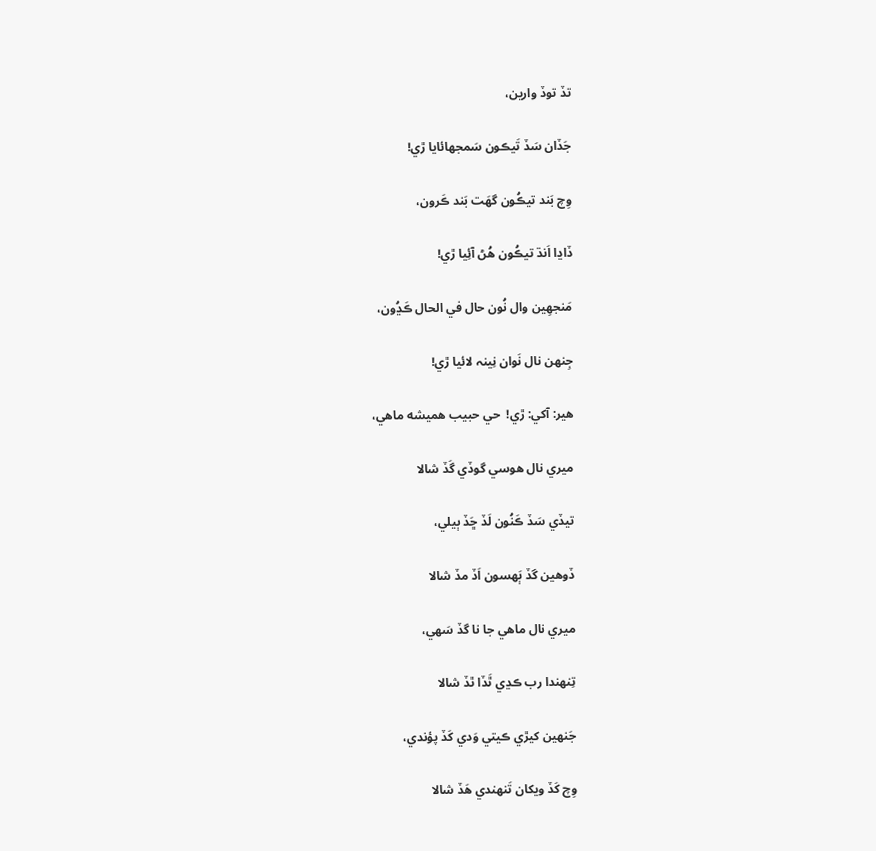تڏ توڏ وارين،

جَڏان سَڏ تَيڪون سَمجهائايا ڙي!

وِچ بَند تيڪُون گهَت بَند ڪَرون،

ڏاڍا اَنڌ تيڪُون هُڻ آئِيا ڙي!

مَنجهِين وال نُون حال في الحال ڪَڍُون،

جِنهن نال نَوان نِينہ لائيا ڙي!

هير: آکي: ڙي!  حي حبيب هميشه ماهي،

ميري نال هوسي گوڏي گَڏ شالا

تيڏي سَڏ ڪَنُون لَڏ ڇَڏ ٻيلي،

ڏوهين گڏ ٻَهسون اَڏ مڏ شالا

ميري نال ماهي جا نا گڏ سَهي،

تِنهندا رب ڪڍي ٿَڏا ٿڏ شالا

جَنهين کيڙي ڪيتي وَدي کَڏ پؤندي،

وِچ کَڏ ويکان تَنهندي هَڏ شالا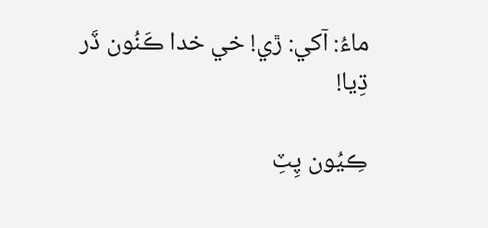ماءُ: آکي: ڙي! خي خدا ڪَنُون ڏَر ڌِيا!

ڪِيُون پِٽِ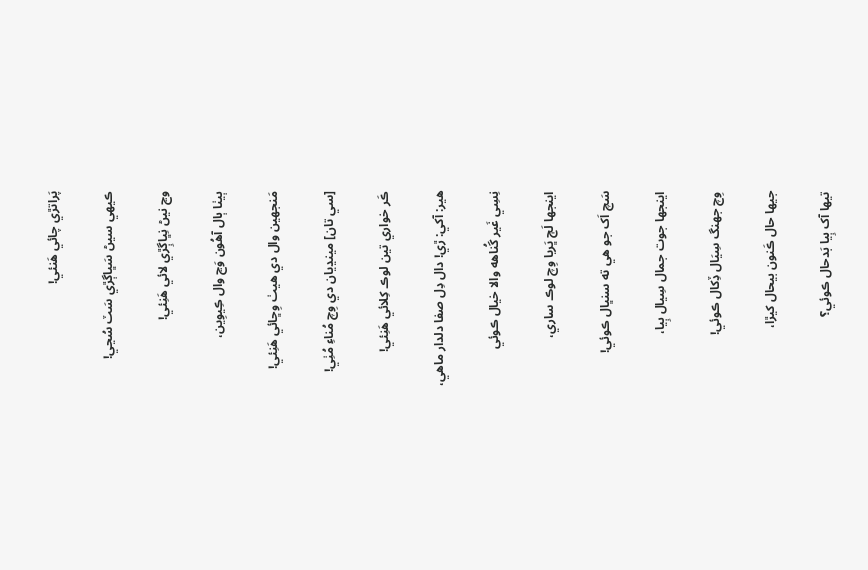پَراتڙي چائي هَنئي!

ڪيهي سيڻ سَڀاڳڙي سَٽ سُڃي!

وڃ نيڻ نِڀاڳِڙي لائي هَنِئي!

ٻيٺا ٻال آهُون وَڃ وال ڪِيوِين،

مَنجهين وال دي هيٺ وِڇائي هَنِئي!

[سي تان] مينڍيان دي وِچ مُناءِ مُٺِي!

ڪَر خواري تين لوڪ کِلائي هَنِئي!

هير: آکي: ڙي! دال دِل صفا دلدار ماهي،

نِسِي غَير گُناهه والا خيال ڪوئي

اينجها لَڄ ڀَريا وِچ لوڪ ساري،

سَچ اَک جو هي ته سنڀال ڪوئي!

اينجها جوت جمال سِيال ٻِيا،

وِچ جهنگ سِيَال ڏِکال ڪوئي!

جيها حال ڪَنون بيحال کيڙا،

تيها آک ٻِيا بَدحال ڪوئي؟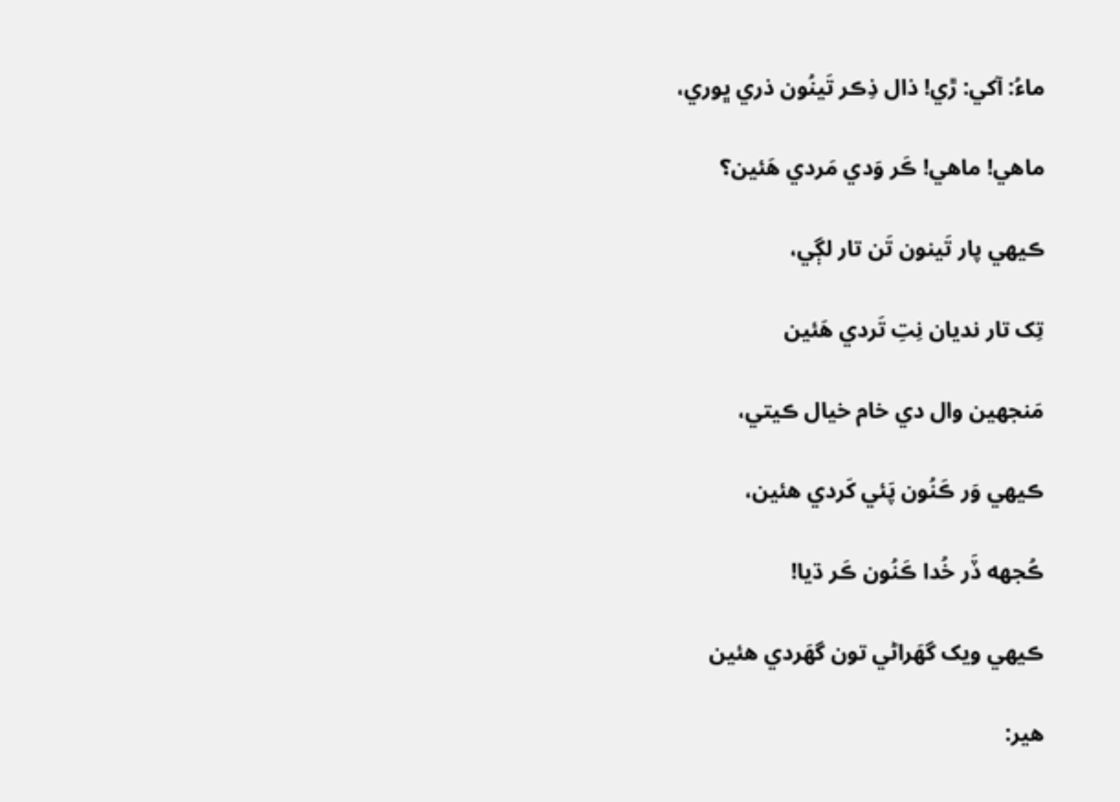ماءُ: آکي: ڙي! ذال ذِڪر تَينُون ذري ڀوري،

ماهي! ماهي! ڪَر وَدي مَردي هَئين؟

ڪيهي پار تَينون تَن تار لڳي،

تِک تار نديان نِتِ تَردي هَئين

مَنجهين وال دي خام خيال ڪيتي،

ڪيهي وَر ڪَنُون پَئي کَردي هئين،

ڪُجهه ڏَر خُدا ڪَنُون ڪَر ڌيا!

ڪيهي ويک گهَراڻي تون گهَردي هئين

هير: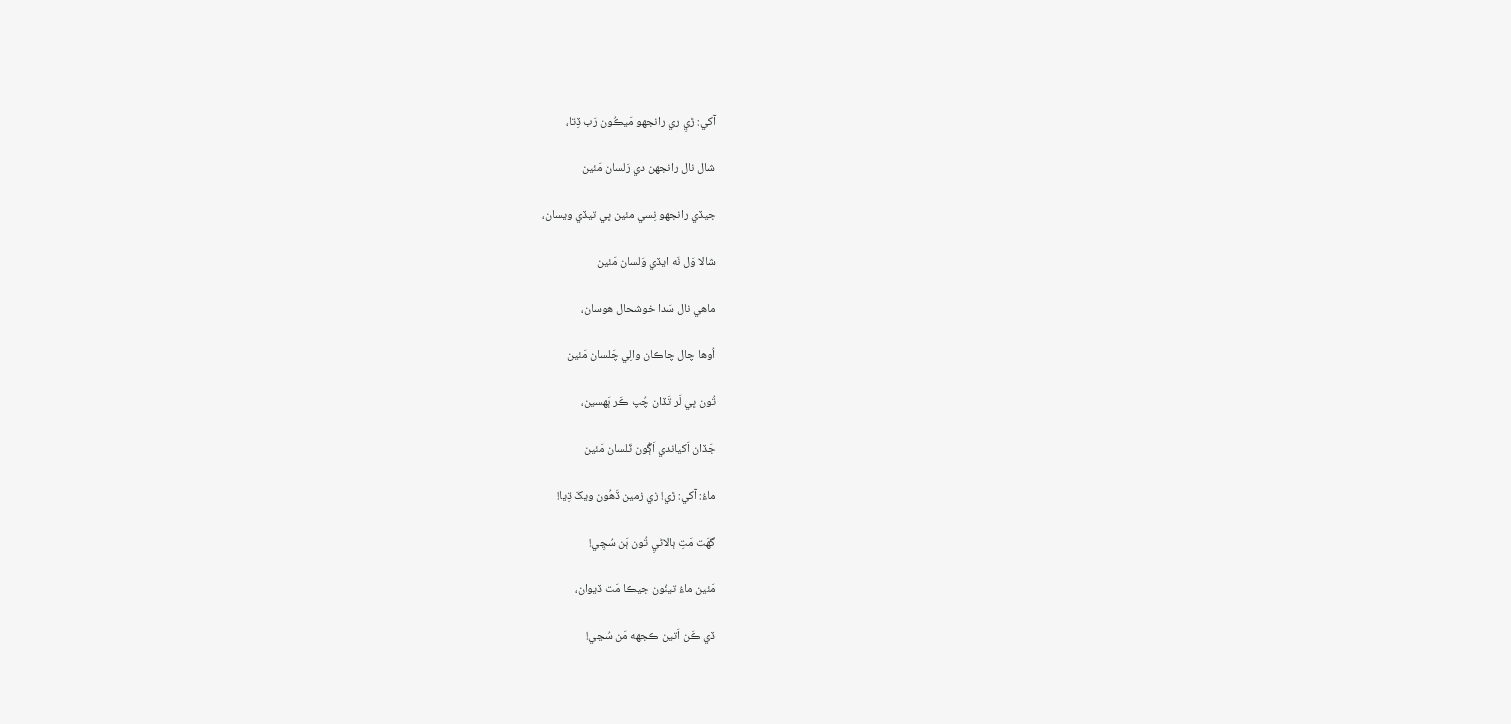آکي: ڙيِ ري رانجهو مَيڪُون رَب ڏِتا،

شال نال رانجهن دي رَلسان مَئين

جيڏي رانجهو نِسي مئين ڀي تيڏي ويسان،

شالا وَل نَه ايڏي وَلسان مَئين

ماهي نال سَدا خوشحال هوسان،

اُوها چال چاڪان والِي چَلسان مَئين

تُون ڀي لَر تَڏان چُپ ڪَر ٻَهسين،

جَڏان اَکياندي اَڳُون ٽَلسان مَئين

ماءُ: آکي: ڙي! زي زمين ڏَهُون ويکَ ڌِيا!

گهَت مَتِ ٻالاڻيِ تُون ٻَن سُڃِي!

مَئين ماءُ تينُون جيڪا مَت ڏيوان،

ڏي ڪَن اَتين ڪجهه مَن سُڃي!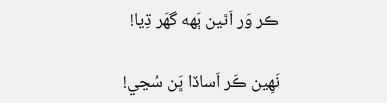ڪر وَر اَٿين ٻَهه گهَر ڌِيا!

نَهِين ڪَر اَساڏا ڀَن سُڃي!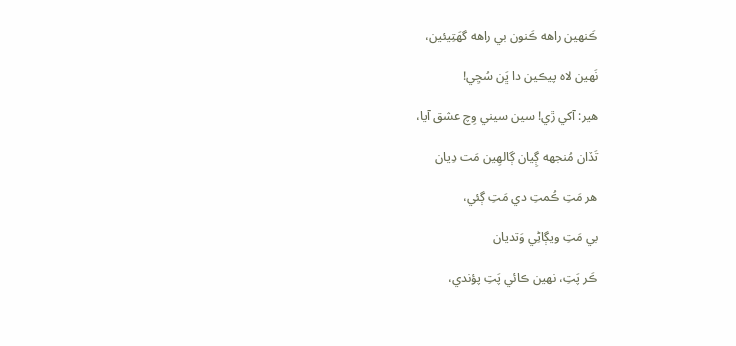ڪَنهين راهه ڪَنون بي راهه گهَتِيئين،

نَهين لاه پيڪين دا ڀَن سُڃِي!

هير: آکي ڙي! سين سيني وِچ عشق آيا،

تَڏان مُنجهه ڳِيان ڳالهِين مَت دِيان

هر مَتِ ڪُمتِ دي مَتِ ڳئي،

بي مَتِ ويڳاڻِي وَتديان

ڪَر پَتِ، نهين ڪائي پَتِ پؤندي،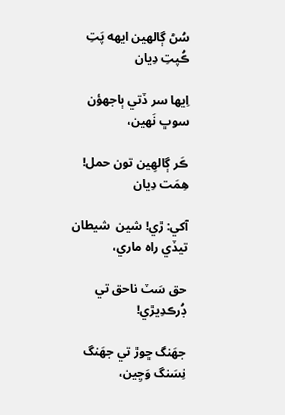سُڻ ڳالهين ايهه پَتِ ڪُپتِ دِيان

اِيها سر ڏتي ٻاجهؤن سوڀ نَهين،

ڪَر ڳالهِين تون حمل! هِمَت دِيان

آکي: ڙي! شين  شيطان تيڏي راه ماري،

حق سَٽ ناحق تي ڊُرڪدِيڙي!

جهَنگ ڇوڙ تي جهَنگ نِسَنگ وَڃِين،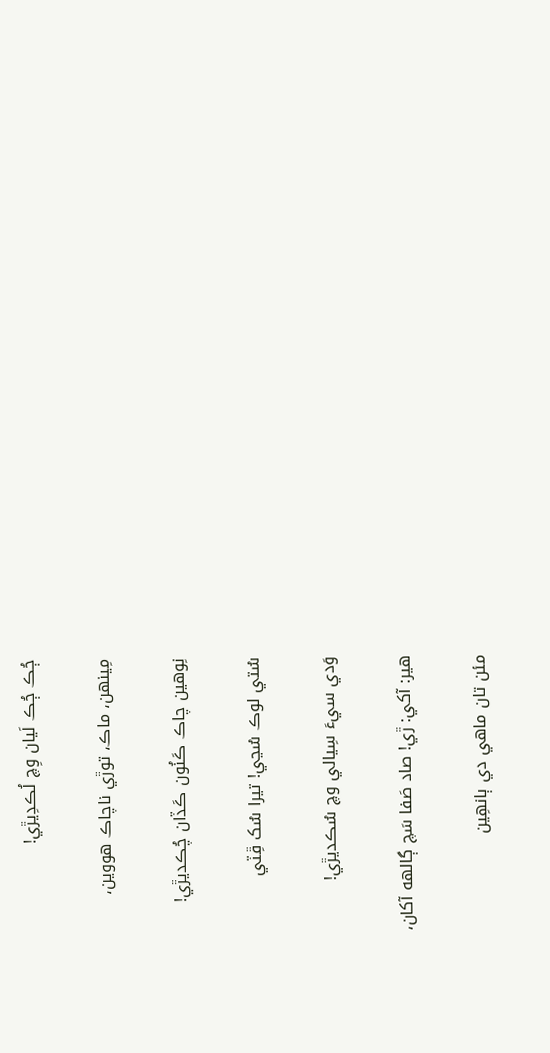ڄُڪ ڄُڪ لَيان وِچ لُڪدِيڙي!

مِينهن، ماڪ، توڙي ناچاڪ هووين،

نِوهين چاڪ ڪَنُون ڪَڏان چُڪديڙي!

سُتي لوڪ سُڃي! تيرا سُک ڦِٽي

وَدي سيءَ سِيالي وچ سُڪديڙي!

هير: آکي: ڙي! صاد صَفا سَچ ڳالهه آکان،

مئن تان ماهي دي ٻانهِين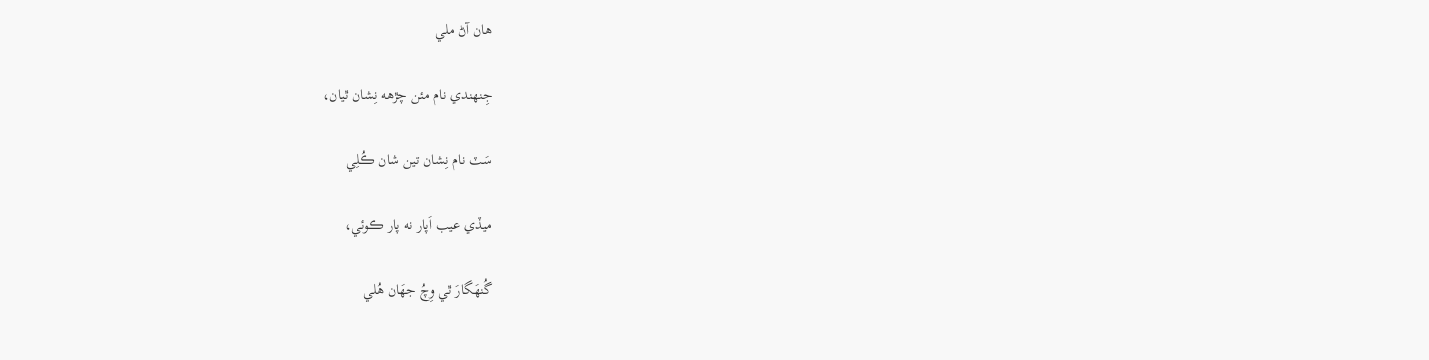هان آڻ ملي

جِنهندي نام مئن چڙهه نِشان ٿيان،

سَٽ نام نِشان تين شان ڪُلِي

ميڏي عيب اَپار نه پار ڪوئي،

گُنهَگارَ ٿي وِچُ جهَان هُلي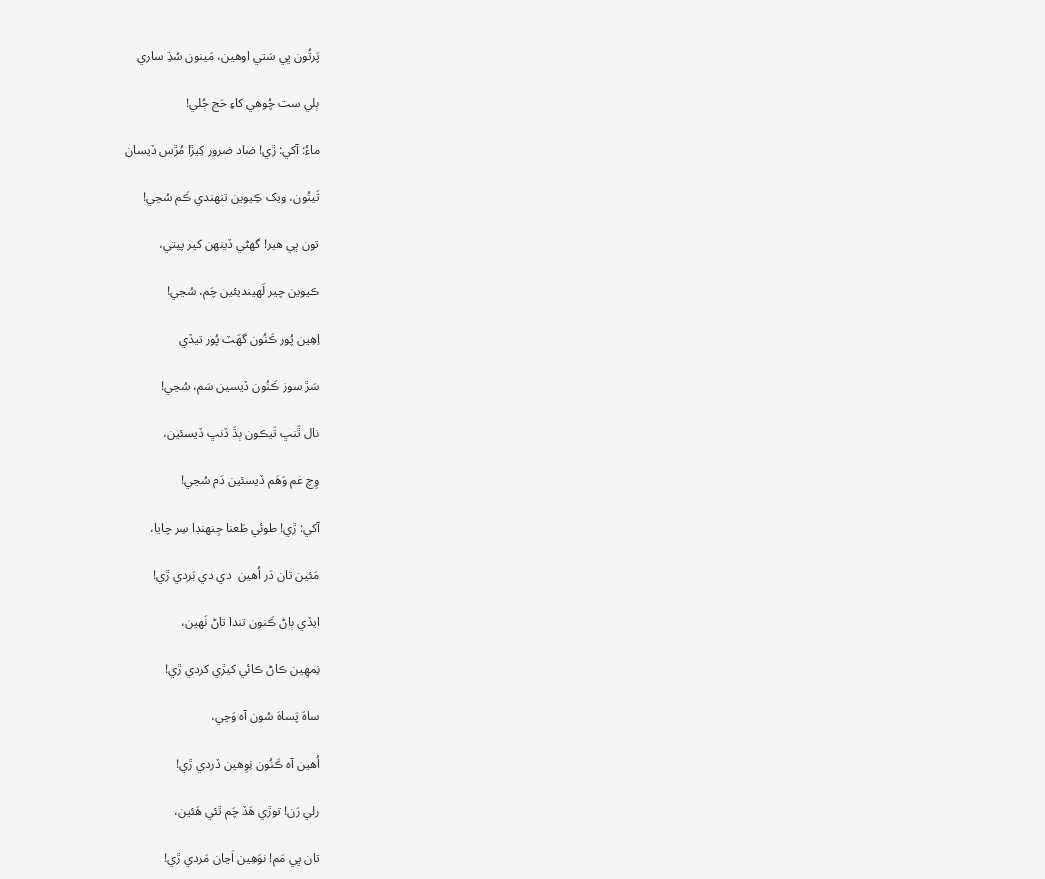پَرتُون ڀي سَتي اوهين، مَينون سُڌِ ساري

ٻلي ست چُوهي کاءِ حَج ڄُلي!

ماءُ: آکي: ڙي! ضاد ضرور کِيڙا مُڙس ڏيسان

تَينُون، ويک ڪِيوين تنهندي ڪَم سُڃي!

تون ڀي هير! گهڻي ڏينهن کير پيتي،

ڪيوين چير لَهينديئين چَم، سُڃي!

اِهِين پُور ڪَنُون گهَٽ پُور تيڏي

سَڙ سوز ڪَنُون ڏيسين سَم، سُڃي!

نال ٿَنڀ تَيڪون ٻڌَ ڏنڀ ڏيسئين،

وِچ غم وَهَم ڏيسئين دَم سُڃي!

آکي: ڙي! طوئي طَعنا جِنهنڊا سِر چايا،

مَئين تان دَر اُهين  دي دي بَردي ڙي!

ايڏي ٻاڻ ڪَنون تندا تاڻ نَهين،

نِمهِين ڪاڻ ڪائي کيڙي کردي ڙي!

ساهَ پَساهَ سُون آه وَڃي،

اُهين آه ڪَنُون نِوِهين ڏردي ڙي!

رلي رَن! توڙي هَڏ چَم ٿئي هَئين،

تان ڀي مَم! نوَهِين اَڃان مَردي ڙي!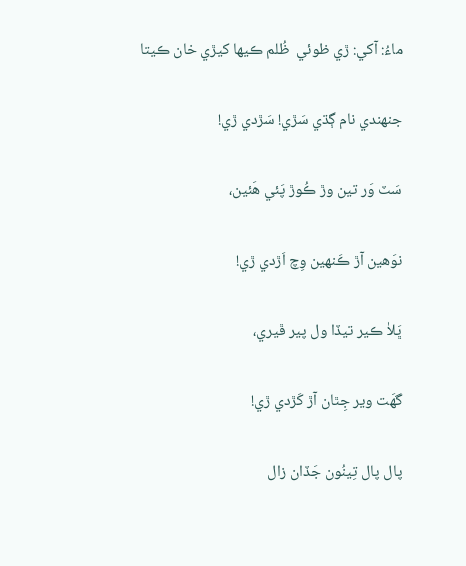ماءُ: آکي: ڙي ظوئي  ظُلم ڪيها کيڙي خان ڪيتا

جنهندي نام ڳڌي سَڙي! سَڙدي ڙي!

سَٽ وَر تين وڙ ڪُوڙ پَئي هَئين،

نوَهين آڙ ڪَنهين وِچ اَڙدي ڙي!

ڀَلاٰ ڪير تيڏا ول پير ڦيري،

گهَت وير جِٿان آڙ کَڙدي ڙي!

پال پال تِينُون جَڏان زال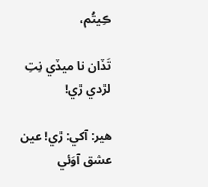ڪِيتُم،

تَڏان نا ميڏي نِتِ لڙدي ڙي!

هير: آکي: ڙي! عين  عشق آوَئي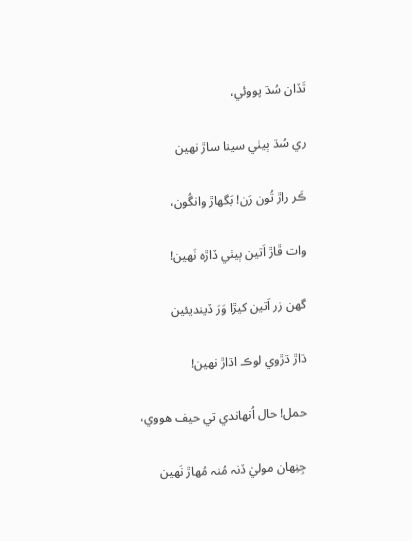تَڏان سُڌ پووئي،

ري سُڌ ٻيٺي سينا ساڙ نهين

ڪَر راڙ تُون رَن! بَگهاڙ وانگُون،

وات ڦاڙ اَتين ٻيٺي ڏاڙه نَهين!

گهن زر اَتين کيڙا وَرَ ڏينديئين

ڌاڙ ڌڙوي لوڪ اڌاڙ نهين!

حمل! حال اُنهاندي تي حيف هووي،

جِنِهان موليٰ ڏنہ مُنہ مُهاڙ نَهين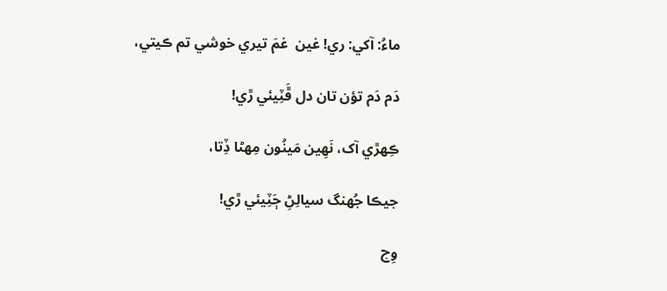ماءُ: آکي: ري! غين  غمَ تيري خوشي تم ڪيتي،

دَم دَم تؤن تان دل ڦَٽِيئي ڙي!

ڪِهڙي آک، نَهِين مَينُون مِهڻا ڏِتا،

جيڪا جُهنگ سيالِڻِ ڄَٽِيئي ڙي!

وِچ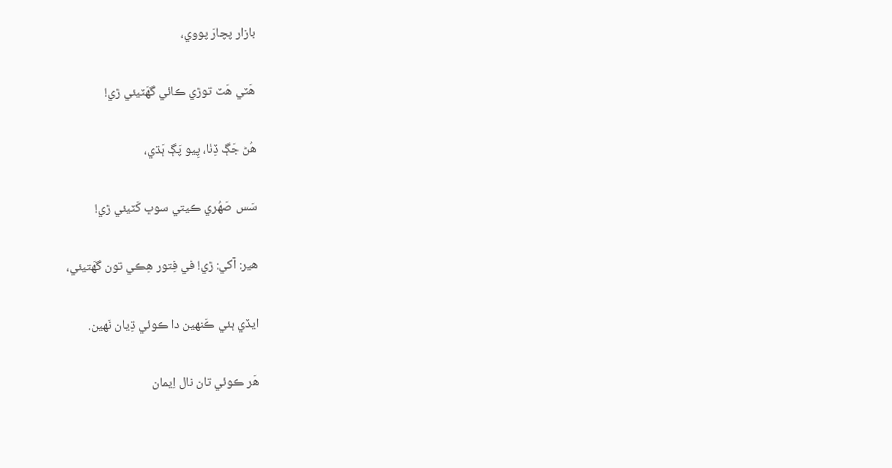بازار پچارَ پووي،

هَٽي هَٽ توڙي ڪائي گهَٽيئي ڙي!

هُڻ جَڳ ڏِٺا، پِيو پَڳ ٻَڌي،

سَس صَهُري ڪيتي سوڀ کَٽيئي ڙي!

هير: آکي: ڙي! في فِتور هِڪي تون گهَتيئي،

ايڏي ٻئي ڪَنهين دا ڪوئي ڌِيان نَهين.

هَر ڪوئي تان نال اِيمان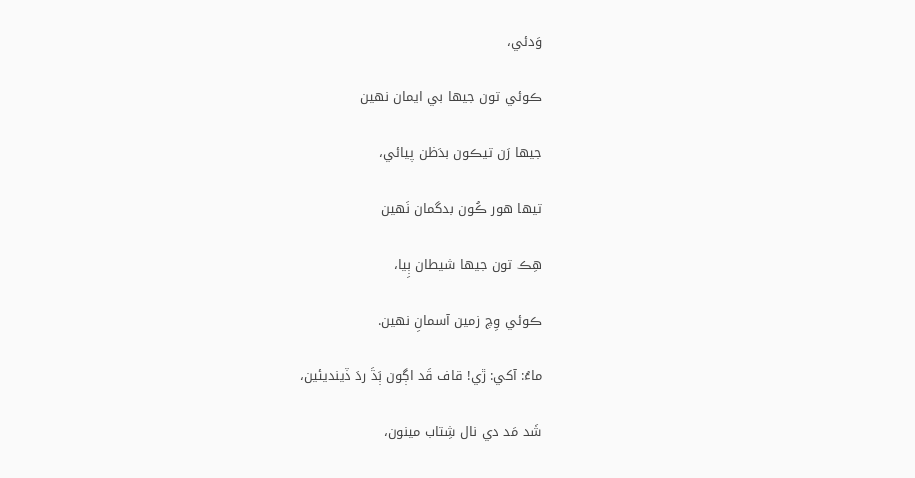وَدئي،

ڪوئي تون جيها بي ايمان نهين

جيها رَن تيڪون بدَظن پيائي،

تيها هور ڪُون بدگمان نَهين

هِڪ تون جيها شيطان ٻِيا،

ڪوئي وِچ زمين آسمانِ نهين.

ماءُ: آکي: ڙي! قاف قَد اڳون ٻَڌَ ردَ ڏينديئين،

شَد مَد دي نال شِتاب مينون،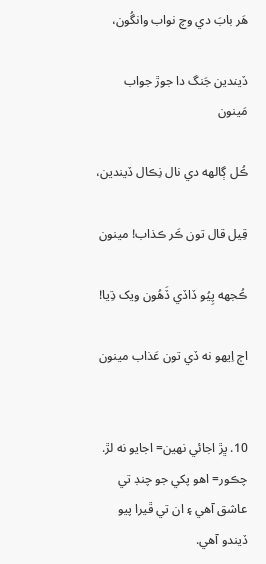هَر بابَ دي وچ نواب وانگُون،

ڏيندين جَنگ دا جوڙ جواب مَينون

ڪُل ڳالهه دي نال نِڪال ڏيندين،

قِيل قال تون ڪَر ڪذاب! مينون

ڪُجهه پِيُو ڏاڏي ڏَهُون ويک ڌِيا!

اڄ اِيهو نه ڏي تون عَذاب مينون


10. ڀڙ اجائي نهين= اجايو نه لڙ. چڪور= اهو پکي جو چنڊ تي عاشق آهي ۽ ان تي ڦيرا پيو ڏيندو آهي.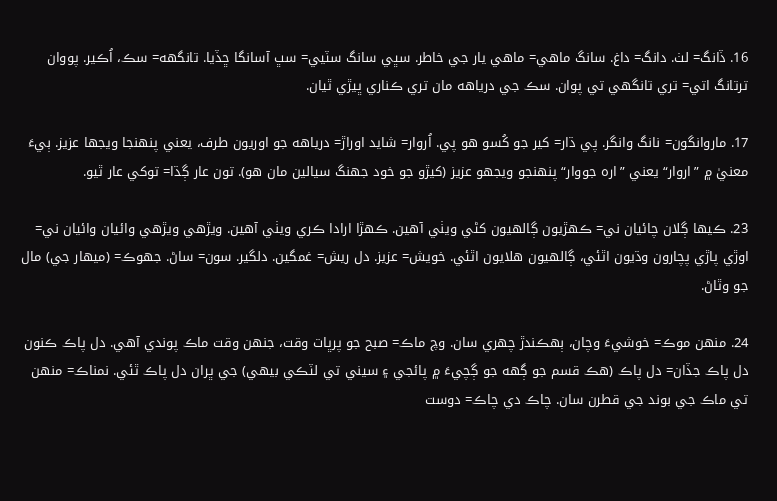16. ڏانگ= لٺ. دانگ= داغ. سانگ ماهي= ماهي يار جي خاطر. سڀي سانگ سٽيي= سڀ آسانگا ڇڏيا. تانگهه= سڪ، اُڪير. پووان ترتانگ اتي= تري تانگهي تي پوان. سڪ جي درياهه مان تري ڪناري ڀيڙي ٿيان.

17. ماروانگون= نانگ وانگر. پي ڌار= کير جو کُسو هو پي. اُروار= شايد اوراڙ= درياهه جو اوريون طرف، يعني پنهنجا ويجها عزيز. ٻيءَ معنيٰ ۾ ”اروار“ يعني ”اره جووار“ پنهنجو ويجهو عزيز (کيڙو جو خود جهنگ سيالين مان هو). تون عار ڳڌا= توکي عار ٿيو.

23. ڪيها ڳلان چائيان ني= ڪهڙيون ڳالهيون کڻي ويٺي آهين. ڪهڙا ارادا ڪري ويٺي آهين. ويڙهي ويڙهي وائيان وائيان ني= اوڙي پاڙي پچارون وڌيون اٿئي، ڳالهيون هلايون اٿئي. خويش= عزيز. دل ريش= غمگين. دلگير. سون= ساڻ. جهوڪ= (ميهار جي) مال جو وٿاڻ.

24. منهن موڪ= خوشيءَ وچان، ٻهڪندڙ چهري سان. وچ ماڪ= صبح جو پرڀات وقت، جنهن وقت ماڪ پوندي آهي. دل پاڪ ڪنون دل پاڪ جڏان= دل پاڪ (هڪ قسم جو ڳهه جو ڳچيءَ ۾ پائجي ۽ سيني تي لٽڪي بيهي) جي ڀران دل پاڪ ٿئي. نمناڪ= منهن تي ماڪ جي بوند جي قطرن سان. چاڪ دي چاڪ= دوست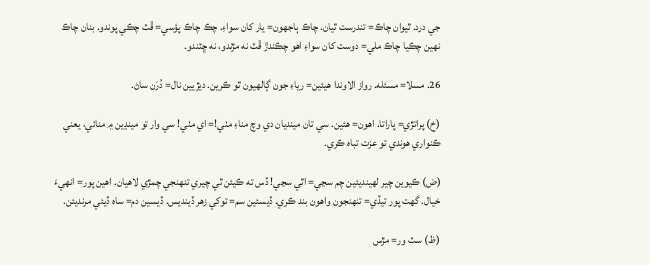جي درد. ٿيوان چاڪ= تندرست ٿيان. چاڪ ٻاجهون= يار کان سواءِ. چڪ چاڪ پؤسي= ڦٽ چڪي پوندو. بنان چاڪ نهين چڪيا چاڪ ملي= دوست کان سواءِ اهو چڪندڙ ڦٽ نه مڙندو، نه ڇٽندو.

26. مسلا= مسئله. رواز الاوندا هيئين= رياءِ جون ڳالهيون ٿو ڪرين. ديڙيين نال= دُرَن ساڻ.

(خ) پراتڙي= پاراتا. اهون= هئين. سي تان مينديان دي وچ مناءِ مٺي!= اي مٺي! سي وار تو مينڍين ۾ منائي، يعني ڪنواري هوندي تو عزت تباه ڪري.

(ض) ڪيوين چير لهينديئين چم سڃي= اٿي سڃي! ڏس ته ڪيئن ٿي چيري تنهنجي چمڙي لاهيان. اهين پور= انهيءَ خيال. گهت پور تيڏي= تنهنجون واهون بند ڪري. ڏيسئين سم= توکي زهر ڏينديس. ڏيسين دم= ساه ڏيئي مرنديئن.

(ظ) سٽ ور= مڙس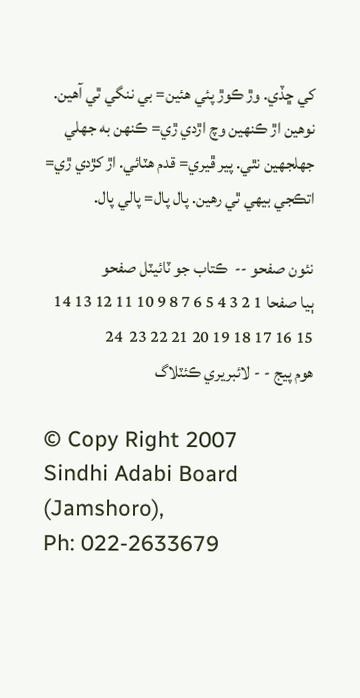کي ڇڏي. وڙ ڪوڙ پئي هئين= بي ننگي ٿي آهين. نوهين اڙ ڪنهين وچ اڙدي ڙي= ڪنهن به جهلي جهلجهين نٿي. پير ڦيري= قدم هٽائي. اڙ کڙدي ڙي= اتڪجي بيهي ٿي رهين. پال پال= پالي پال.

نئون صفحو --  ڪتاب جو ٽائيٽل صفحو
ٻيا صفحا 1 2 3 4 5 6 7 8 9 10 11 12 13 14 15 16 17 18 19 20 21 22 23  24
هوم پيج - - لائبريري ڪئٽلاگ

© Copy Right 2007
Sindhi Adabi Board (Jamshoro),
Ph: 022-2633679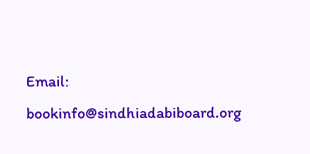Email: bookinfo@sindhiadabiboard.org